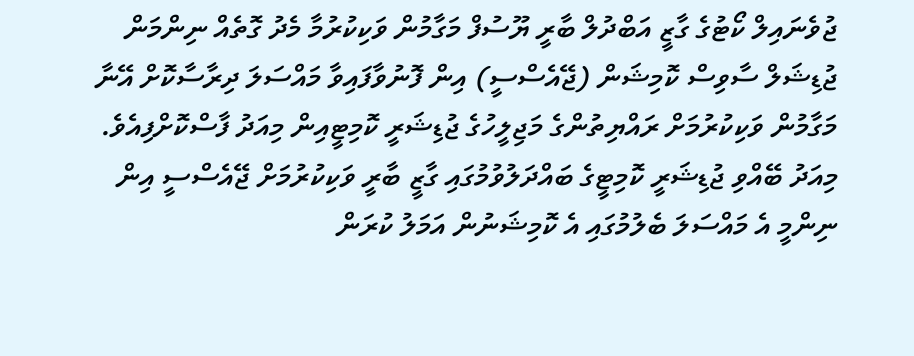ޖުވެނައިލް ކޯޓުގެ ގާޒީ އަބްދުލް ބާރީ ޔޫސުފް މަގާމުން ވަކިކުރުމާ މެދު ގޮތެއް ނިންމަން ޖުޑިޝަލް ސާވިސް ކޮމިޝަން (ޖޭއެސްސީ) އިން ފޮނުވާފައިވާ މައްސަލަ ދިރާސާކޮށް އޭނާ މަގާމުން ވަކިކުރުމަށް ރައްޔިތުންގެ މަޖިލީހުގެ ޖުޑިޝަރީ ކޮމިޓީއިން މިއަދު ފާސްކޮށްފިއެވެ.
މިއަދު ބޭއްވި ޖުޑިޝަރީ ކޮމިޓީގެ ބައްދަލުވުމުގައި ގާޒީ ބާރީ ވަކިކުރުމަށް ޖޭއެސްސީ އިން ނިންމީ އެ މައްސަލަ ބެލުމުގައި އެ ކޮމިޝަނުން އަމަލު ކުރަން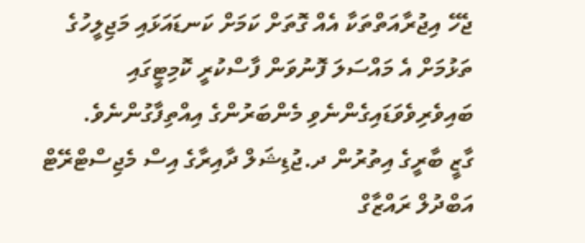ޖެހޭ އިޖުރާއަތްތަކާ އެއް ގޮތަށް ކަމަށް ކަނޑައަޅައި މަޖިލީހުގެ ތަޅުމަށް އެ މައްސަލަ ފޮނުވަން ފާސްކުރީ ކޮމިޓީގައި ބައިވެރިވެވަޑައިގެންނެވި މެންބަރުންގެ އިއްތިފާގުންނެވެ.
ގާޒީ ބާރީގެ އިތުރުން ދ.ޖުޑިޝަލް ދާއިރާގެ އިސް މެޖިސްޓްރޭޓް އަބްދުލް ރައްޒާގް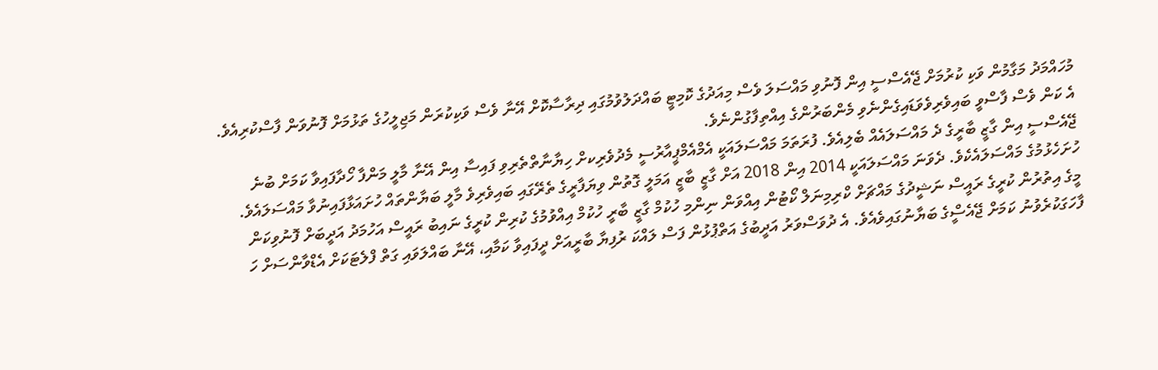މުހައްމަދު މަގާމުން ވަކި ކުރުމަށް ޖޭއެސްސީ އިން ފޮނުވި މައްސަލަ ވެސް މިއަދުގެ ކޮމިޓީ ބައްދަލުވުމުގައި ދިރާސާކޮށް އޭނާ ވެސް ވަކިކުރަން މަޖިލީހުގެ ތަޅުމަށް ފޮނުވަން ފާސްކުރިއެވެ. އެ ކަން ވެސް ފާސްވީ ބައިވެރިވެވަޑައިގެންނެވި މެންބަރުންގެ އިއްތިފާގުންނެވެ.
ޖޭއެސްސީ އިން ގާޒީ ބާރީގެ ދެ މައްސަލައެއް ބެލިއެވެ. ފުރަތަމަ މައްސަލައަކީ އެމްއެމްޕީއާރުސީ މެދުވެރިކށް ހިޔާނާތްތެރިވި ފައިސާ އިން އޭނާ މާލީ މަންފާ ހޯދާފައިވާ ކަމަށް ބުނެ ހުށަހެޅުމުގެ މައްސަލައެކެވެ. ދެވަނަ މައްސަލައަކީ 2014 އިން 2018 އަށް ގާޒީ ބާޒީ އަމަލީ ގޮތުން ވިޔަފާރީގެ ތެރޭގައި ބައިވެރިވެ މާލީ ބަޔާންތައް ހުށައަޅާފައިނުވާ މައްސަލައެވެ.
މީގެ އިތުރުން ކުރީގެ ރައީސް ނަޝީދުގެ މައްޗަށް ކްރިމިނަލް ކޯޓުން އިއްވަން ނިންމި ހުކުމް ގާޒީ ބާރީ ހުކުމް އިއްވުމުގެ ކުރިން ކުރީގެ ނައިބު ރައީސް އަހުމަދު އަދީބަށް ފޮނުވިކަން ފާހަގަކުރެވުނު ކަމަށް ޖޭއެސްީގެ ބަޔާނުގައިވެއެވެ. އެ ދުވަސްވަރު އަދީބުގެ އަތްޕުޅުން ފަސް ލައްކަ ރުފިޔާ ބާރީއަށް ދީފައިވާ ކަމާއި، އޭނާ ބައްލަވައި ގަތް ފްލެޓަކަށް އެޑްވާންސަށް ހަ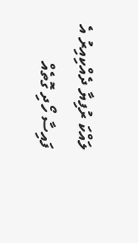ލައްކަ ރުފިޔާ ދެއްކިއިރު އެ ފައިސާ ހޯދި ގޮތެއް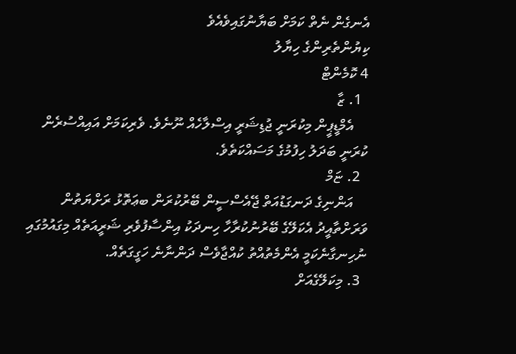އެނގެން ނެތް ކަމަށް ބަޔާނުގައިވެއެވެ
ކިޔުންތެރިންގެ ހިޔާލު
4 ކޮމެންޓް
  1. ޒާ
    އެމްޑީޕީން މިކުރަނީ ޖުޑިޝަރީ އިސްލާހެއް ނޫނެވެ. ވެރިކަމަށް އައިއްސުރެން ކުރަނީ ބަދަލު ހިފުމުގެ މަސައްކަތެވެ.
  2. ޏަމް
    އަންނިގެ ދަނގަޑުއަތް ޖޭއެސްސީން ބޭރުކުރަން ބޢަތޮޅު ރަށްޔަތުން ވަރަށްތާއީދު އެކަލޭގެ ބޭރުނުކުރާހާ ހިނދަކު އިންސާފުވެރި ޝަރީއަތެއް މިގައުމުގައި ނުހިނގާނެކަމީ އެންމެތުއްތު ކުއްޖާވެސް ދަންނާނެ ހަގީގަތެއް.
  3. މިކަލޭގެއަށް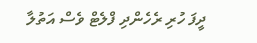ދީފަ ހުރި ރެހެންދި ފްލެޓް ވެސް އަތުލާ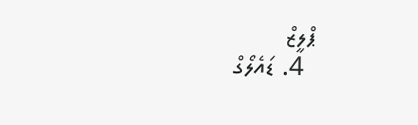ޕްލީޒް
  4. ޑައެލޯގް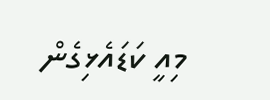މިއީ ކަޑައެޅިގެން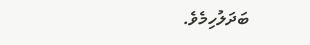ބަދަލުހިމެވެ.